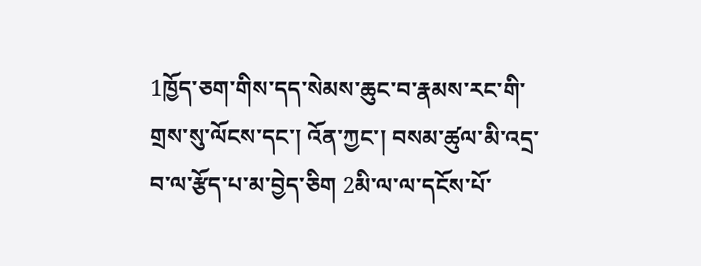1ཁྱོད་ཅག་གིས་དད་སེམས་ཆུང་བ་རྣམས་རང་གི་གྲས་སུ་ལོངས་དང་། འོན་ཀྱང་། བསམ་ཚུལ་མི་འདྲ་བ་ལ་རྩོད་པ་མ་བྱེད་ཅིག 2མི་ལ་ལ་དངོས་པོ་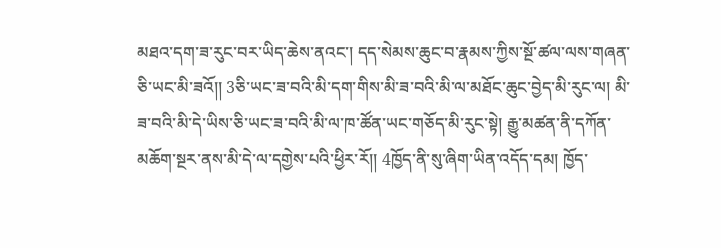མཐའ་དག་ཟ་རུང་བར་ཡིད་ཆེས་ནའང་། དད་སེམས་ཆུང་བ་རྣམས་ཀྱིས་སྔོ་ཚལ་ལས་གཞན་ཅི་ཡང་མི་ཟའོ།། 3ཅི་ཡང་ཟ་བའི་མི་དག་གིས་མི་ཟ་བའི་མི་ལ་མཐོང་ཆུང་བྱེད་མི་རུང་ལ། མི་ཟ་བའི་མི་དེ་ཡིས་ཅི་ཡང་ཟ་བའི་མི་ལ་ཁ་ཚོན་ཡང་གཅོད་མི་རུང་སྟེ། རྒྱུ་མཚན་ནི་དཀོན་མཆོག་སྔར་ནས་མི་དེ་ལ་དགྱེས་པའི་ཕྱིར་རོ།། 4ཁྱོད་ནི་སུ་ཞིག་ཡིན་འདོད་དམ། ཁྱོད་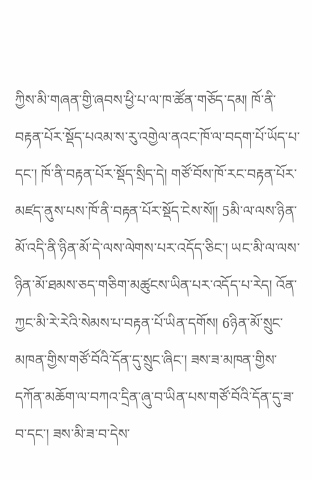ཀྱིས་མི་གཞན་གྱི་ཞབས་ཕྱི་པ་ལ་ཁ་ཚོན་གཅོད་དམ། ཁོ་ནི་བརྟན་པོར་སྡོད་པའམ་ས་རུ་འགྱེལ་ནའང་ཁོ་ལ་བདག་པོ་ཡོད་པ་དང་། ཁོ་ནི་བརྟན་པོར་སྡོད་སྲིད་དེ། གཙོ་བོས་ཁོ་རང་བརྟན་པོར་མཛད་ནུས་པས་ཁོ་ནི་བརྟན་པོར་སྡོད་ངེས་སོ།། 5མི་ལ་ལས་ཉིན་མོ་འདི་ནི་ཉིན་མོ་དེ་ལས་ལེགས་པར་འདོད་ཅིང་། ཡང་མི་ལ་ལས་ཉིན་མོ་ཐམས་ཅད་གཅིག་མཚུངས་ཡིན་པར་འདོད་པ་རེད། འོན་ཀྱང་མི་རེ་རེའི་སེམས་པ་བརྟན་པོ་ཡིན་དགོས། 6ཉིན་མོ་སྲུང་མཁན་གྱིས་གཙོ་བོའི་དོན་དུ་སྲུང་ཞིང་། ཟས་ཟ་མཁན་གྱིས་དཀོན་མཆོག་ལ་བཀའ་དྲིན་ཞུ་བ་ཡིན་པས་གཙོ་བོའི་དོན་དུ་ཟ་བ་དང་། ཟས་མི་ཟ་བ་དེས་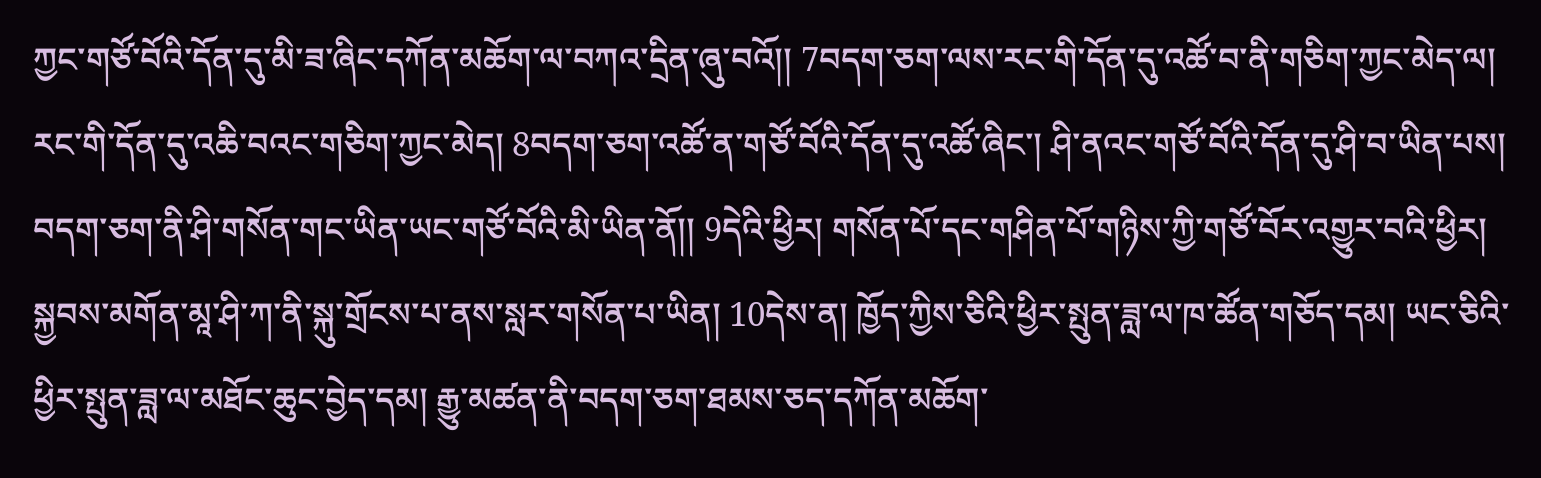ཀྱང་གཙོ་བོའི་དོན་དུ་མི་ཟ་ཞིང་དཀོན་མཆོག་ལ་བཀའ་དྲིན་ཞུ་བའོ།། 7བདག་ཅག་ལས་རང་གི་དོན་དུ་འཚོ་བ་ནི་གཅིག་ཀྱང་མེད་ལ། རང་གི་དོན་དུ་འཆི་བའང་གཅིག་ཀྱང་མེད། 8བདག་ཅག་འཚོ་ན་གཙོ་བོའི་དོན་དུ་འཚོ་ཞིང་། ཤི་ནའང་གཙོ་བོའི་དོན་དུ་ཤི་བ་ཡིན་པས། བདག་ཅག་ནི་ཤི་གསོན་གང་ཡིན་ཡང་གཙོ་བོའི་མི་ཡིན་ནོ།། 9དེའི་ཕྱིར། གསོན་པོ་དང་གཤིན་པོ་གཉིས་ཀྱི་གཙོ་བོར་འགྱུར་བའི་ཕྱིར། སྐྱབས་མགོན་མཱ་ཤི་ཀ་ནི་སྐུ་གྲོངས་པ་ནས་སླར་གསོན་པ་ཡིན། 10དེས་ན། ཁྱོད་ཀྱིས་ཅིའི་ཕྱིར་སྤུན་ཟླ་ལ་ཁ་ཚོན་གཅོད་དམ། ཡང་ཅིའི་ཕྱིར་སྤུན་ཟླ་ལ་མཐོང་ཆུང་བྱེད་དམ། རྒྱུ་མཚན་ནི་བདག་ཅག་ཐམས་ཅད་དཀོན་མཆོག་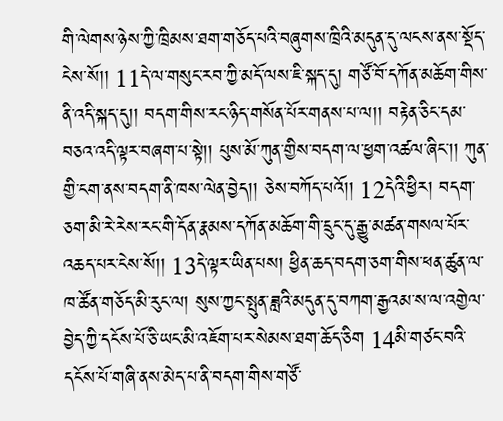གི་ལེགས་ཉེས་ཀྱི་ཁྲིམས་ཐག་གཅོད་པའི་བཞུགས་ཁྲིའི་མདུན་དུ་ལངས་ནས་སྡོད་ངེས་སོ།། 11དེ་ལ་གསུང་རབ་ཀྱི་མདོ་ལས་ཇི་སྐད་དུ། གཙོ་བོ་དཀོན་མཆོག་གིས་ནི་འདི་སྐད་དུ།། བདག་གིས་རང་ཉིད་གསོན་པོར་གནས་པ་ལ།། བརྟེན་ཅིང་དམ་བཅའ་འདི་ལྟར་བཞག་པ་སྟེ།། པུས་མོ་ཀུན་གྱིས་བདག་ལ་ཕྱག་འཚལ་ཞིང་།། ཀུན་གྱི་ངག་ནས་བདག་ནི་ཁས་ལེན་བྱེད།། ཅེས་བཀོད་པའོ།། 12དེའི་ཕྱིར། བདག་ཅག་མི་རེ་རེས་རང་གི་དོན་རྣམས་དཀོན་མཆོག་གི་དྲུང་དུ་རྒྱུ་མཚན་གསལ་པོར་འཆད་པར་ངེས་སོ།། 13དེ་ལྟར་ཡིན་པས། ཕྱིན་ཆད་བདག་ཅག་གིས་ཕན་ཚུན་ལ་ཁ་ཚོན་གཅོད་མི་རུང་ལ། སུས་ཀྱང་སྤུན་ཟླའི་མདུན་དུ་བཀག་རྒྱའམ་ས་ལ་འགྱེལ་བྱེད་ཀྱི་དངོས་པོ་ཅི་ཡང་མི་འཇོག་པར་སེམས་ཐག་ཆོད་ཅིག 14མི་གཙང་བའི་དངོས་པོ་གཞི་ནས་མེད་པ་ནི་བདག་གིས་གཙོ་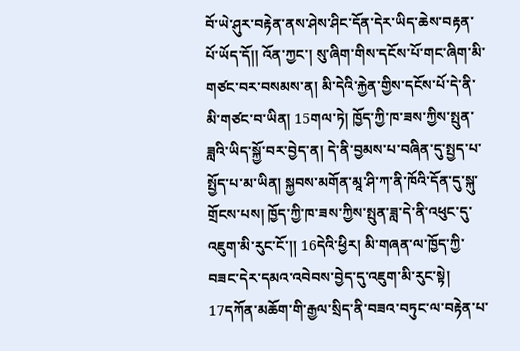བོ་ཡེ་ཤུར་བརྟེན་ནས་ཤེས་ཤིང་དོན་དེར་ཡིད་ཆེས་བརྟན་པོ་ཡོད་དོ།། འོན་ཀྱང་། སུ་ཞིག་གིས་དངོས་པོ་གང་ཞིག་མི་གཙང་བར་བསམས་ན། མི་དེའི་རྐྱེན་གྱིས་དངོས་པོ་དེ་ནི་མི་གཙང་བ་ཡིན། 15གལ་ཏེ། ཁྱོད་ཀྱི་ཁ་ཟས་ཀྱིས་སྤུན་ཟླའི་ཡིད་སྐྱོ་བར་བྱེད་ན། དེ་ནི་བྱམས་པ་བཞིན་དུ་སྤྱད་པ་སྤྱོད་པ་མ་ཡིན། སྐྱབས་མགོན་མཱ་ཤི་ཀ་ནི་ཁོའི་དོན་དུ་སྐུ་གྲོངས་པས། ཁྱོད་ཀྱི་ཁ་ཟས་ཀྱིས་སྤུན་ཟླ་དེ་ནི་འཕུང་དུ་འཇུག་མི་རུང་ངོ་།། 16དེའི་ཕྱིར། མི་གཞན་ལ་ཁྱོད་ཀྱི་བཟང་དེར་དམའ་འབེབས་བྱེད་དུ་འཇུག་མི་རུང་སྟེ། 17དཀོན་མཆོག་གི་རྒྱལ་སྲིད་ནི་བཟའ་བཏུང་ལ་བརྟེན་པ་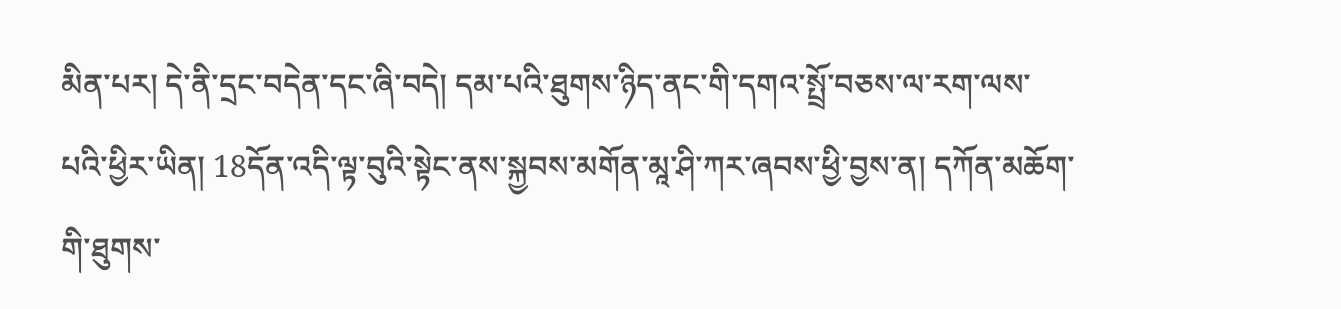མིན་པར། དེ་ནི་དྲང་བདེན་དང་ཞི་བདེ། དམ་པའི་ཐུགས་ཉིད་ནང་གི་དགའ་སྤྲོ་བཅས་ལ་རག་ལས་པའི་ཕྱིར་ཡིན། 18དོན་འདི་ལྟ་བུའི་སྟེང་ནས་སྐྱབས་མགོན་མཱ་ཤི་ཀར་ཞབས་ཕྱི་བྱས་ན། དཀོན་མཆོག་གི་ཐུགས་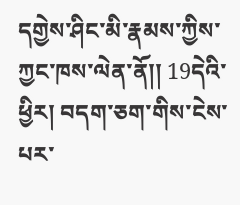དགྱེས་ཤིང་མི་རྣམས་ཀྱིས་ཀྱང་ཁས་ལེན་ནོ།། 19དེའི་ཕྱིར། བདག་ཅག་གིས་ངེས་པར་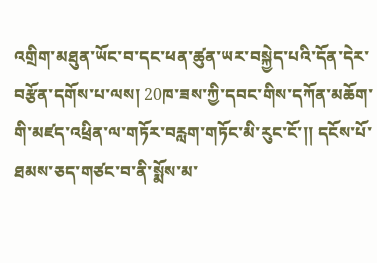འགྲིག་མཐུན་ཡོང་བ་དང་ཕན་ཚུན་ཡར་བསྐྱེད་པའི་དོན་དེར་བརྩོན་དགོས་པ་ལས། 20ཁ་ཟས་ཀྱི་དབང་གིས་དཀོན་མཆོག་གི་མཛད་འཕྲིན་ལ་གཏོར་བརླག་གཏོང་མི་རུང་ངོ་།། དངོས་པོ་ཐམས་ཅད་གཙང་བ་ནི་སྨོས་མ་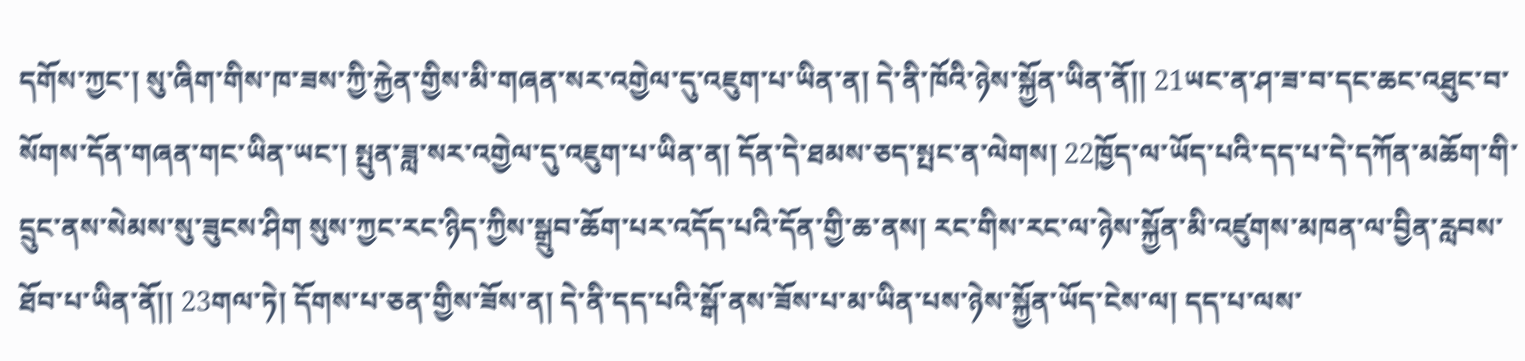དགོས་ཀྱང་། སུ་ཞིག་གིས་ཁ་ཟས་ཀྱི་རྐྱེན་གྱིས་མི་གཞན་སར་འགྱེལ་དུ་འཇུག་པ་ཡིན་ན། དེ་ནི་ཁོའི་ཉེས་སྐྱོན་ཡིན་ནོ།། 21ཡང་ན་ཤ་ཟ་བ་དང་ཆང་འཐུང་བ་སོགས་དོན་གཞན་གང་ཡིན་ཡང་། སྤུན་ཟླ་སར་འགྱེལ་དུ་འཇུག་པ་ཡིན་ན། དོན་དེ་ཐམས་ཅད་སྤང་ན་ལེགས། 22ཁྱོད་ལ་ཡོད་པའི་དད་པ་དེ་དཀོན་མཆོག་གི་དྲུང་ནས་སེམས་སུ་ཟུངས་ཤིག སུས་ཀྱང་རང་ཉིད་ཀྱིས་སྒྲུབ་ཆོག་པར་འདོད་པའི་དོན་གྱི་ཆ་ནས། རང་གིས་རང་ལ་ཉེས་སྐྱོན་མི་འཛུགས་མཁན་ལ་བྱིན་རླབས་ཐོབ་པ་ཡིན་ནོ།། 23གལ་ཏེ། དོགས་པ་ཅན་གྱིས་ཟོས་ན། དེ་ནི་དད་པའི་སྒོ་ནས་ཟོས་པ་མ་ཡིན་པས་ཉེས་སྐྱོན་ཡོད་ངེས་ལ། དད་པ་ལས་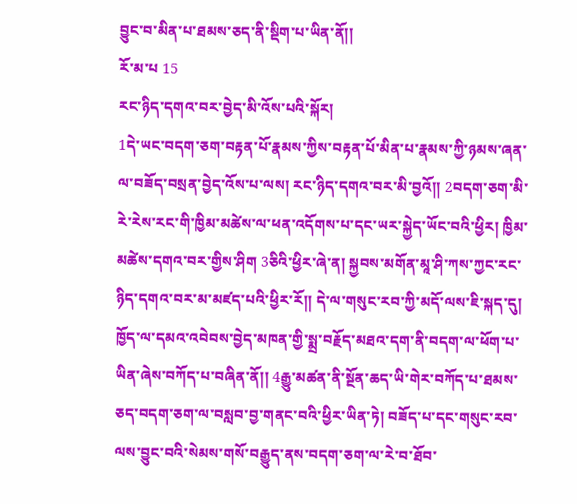བྱུང་བ་མིན་པ་ཐམས་ཅད་ནི་སྡིག་པ་ཡིན་ནོ།།
རོ་མ་པ 15
རང་ཉིད་དགའ་བར་བྱེད་མི་འོས་པའི་སྐོར།
1དེ་ཡང་བདག་ཅག་བརྟན་པོ་རྣམས་ཀྱིས་བརྟན་པོ་མིན་པ་རྣམས་ཀྱི་ཉམས་ཞན་ལ་བཟོད་བསྲན་བྱེད་འོས་པ་ལས། རང་ཉིད་དགའ་བར་མི་བྱའོ།། 2བདག་ཅག་མི་རེ་རེས་རང་གི་ཁྱིམ་མཚེས་ལ་ཕན་འདོགས་པ་དང་ཡར་སྐྱེད་ཡོང་བའི་ཕྱིར། ཁྱིམ་མཚེས་དགའ་བར་གྱིས་ཤིག 3ཅིའི་ཕྱིར་ཞེ་ན། སྐྱབས་མགོན་མཱ་ཤི་ཀས་ཀྱང་རང་ཉིད་དགའ་བར་མ་མཛད་པའི་ཕྱིར་རོ།། དེ་ལ་གསུང་རབ་ཀྱི་མདོ་ལས་ཇི་སྐད་དུ། ཁྱོད་ལ་དམའ་འབེབས་བྱེད་མཁན་གྱི་སྨྲ་བརྗོད་མཐའ་དག་ནི་བདག་ལ་ཕོག་པ་ཡིན་ཞེས་བཀོད་པ་བཞིན་ནོ།། 4རྒྱུ་མཚན་ནི་སྔོན་ཆད་ཡི་གེར་བཀོད་པ་ཐམས་ཅད་བདག་ཅག་ལ་བསླབ་བྱ་གནང་བའི་ཕྱིར་ཡིན་ཏེ། བཟོད་པ་དང་གསུང་རབ་ལས་བྱུང་བའི་སེམས་གསོ་བརྒྱུད་ནས་བདག་ཅག་ལ་རེ་བ་ཐོབ་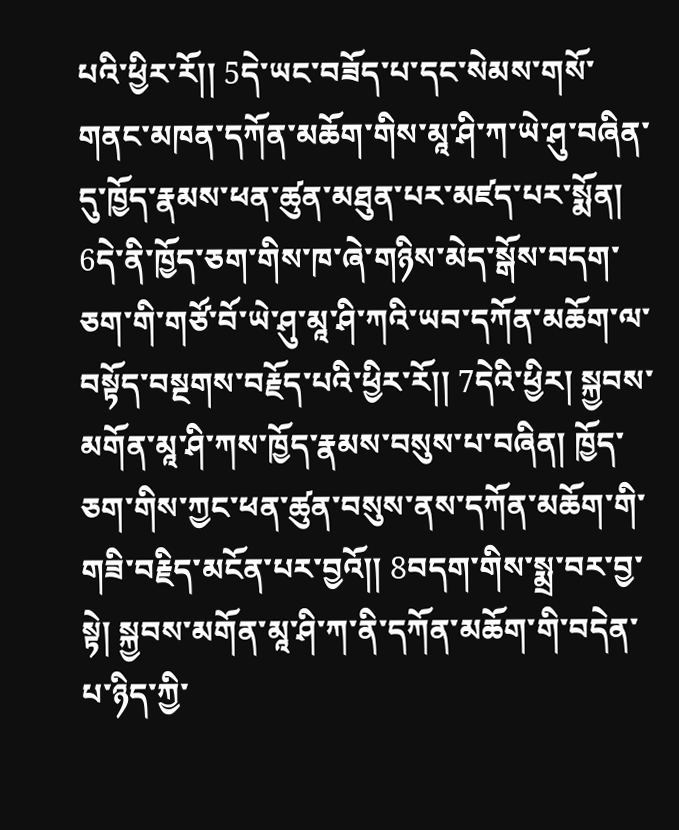པའི་ཕྱིར་རོ།། 5དེ་ཡང་བཟོད་པ་དང་སེམས་གསོ་གནང་མཁན་དཀོན་མཆོག་གིས་མཱ་ཤི་ཀ་ཡེ་ཤུ་བཞིན་དུ་ཁྱོད་རྣམས་ཕན་ཚུན་མཐུན་པར་མཛད་པར་སྨོན། 6དེ་ནི་ཁྱོད་ཅག་གིས་ཁ་ཞེ་གཉིས་མེད་སྒོས་བདག་ཅག་གི་གཙོ་བོ་ཡེ་ཤུ་མཱ་ཤི་ཀའི་ཡབ་དཀོན་མཆོག་ལ་བསྟོད་བསྔགས་བརྗོད་པའི་ཕྱིར་རོ།། 7དེའི་ཕྱིར། སྐྱབས་མགོན་མཱ་ཤི་ཀས་ཁྱོད་རྣམས་བསུས་པ་བཞིན། ཁྱོད་ཅག་གིས་ཀྱང་ཕན་ཚུན་བསུས་ནས་དཀོན་མཆོག་གི་གཟི་བརྗིད་མངོན་པར་བྱའོ།། 8བདག་གིས་སྨྲ་བར་བྱ་སྟེ། སྐྱབས་མགོན་མཱ་ཤི་ཀ་ནི་དཀོན་མཆོག་གི་བདེན་པ་ཉིད་ཀྱི་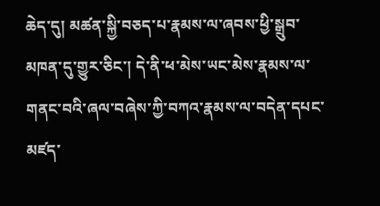ཆེད་དུ། མཚན་སྐྱི་བཅད་པ་རྣམས་ལ་ཞབས་ཕྱི་སྒྲུབ་མཁན་དུ་གྱུར་ཅིང་། དེ་ནི་ཕ་མེས་ཡང་མེས་རྣམས་ལ་གནང་བའི་ཞལ་བཞེས་ཀྱི་བཀའ་རྣམས་ལ་བདེན་དཔང་མཛད་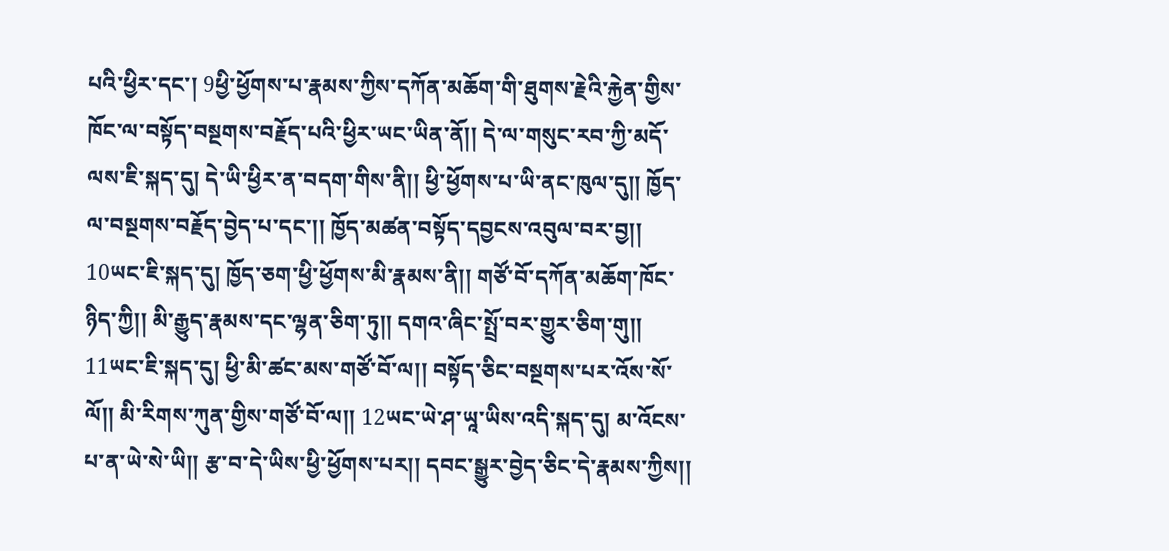པའི་ཕྱིར་དང་། 9ཕྱི་ཕྱོགས་པ་རྣམས་ཀྱིས་དཀོན་མཆོག་གི་ཐུགས་རྗེའི་རྐྱེན་གྱིས་ཁོང་ལ་བསྟོད་བསྔགས་བརྗོད་པའི་ཕྱིར་ཡང་ཡིན་ནོ།། དེ་ལ་གསུང་རབ་ཀྱི་མདོ་ལས་ཇི་སྐད་དུ། དེ་ཡི་ཕྱིར་ན་བདག་གིས་ནི།། ཕྱི་ཕྱོགས་པ་ཡི་ནང་ཁུལ་དུ།། ཁྱོད་ལ་བསྔགས་བརྗོད་བྱེད་པ་དང་།། ཁྱོད་མཚན་བསྟོད་དབྱངས་འབུལ་བར་བྱ།། 10ཡང་ཇི་སྐད་དུ། ཁྱོད་ཅག་ཕྱི་ཕྱོགས་མི་རྣམས་ནི།། གཙོ་བོ་དཀོན་མཆོག་ཁོང་ཉིད་ཀྱི།། མི་རྒྱུད་རྣམས་དང་ལྷན་ཅིག་ཏུ།། དགའ་ཞིང་སྤྲོ་བར་གྱུར་ཅིག་གུ།། 11ཡང་ཇི་སྐད་དུ། ཕྱི་མི་ཚང་མས་གཙོ་བོ་ལ།། བསྟོད་ཅིང་བསྔགས་པར་འོས་སོ་ལོ།། མི་རིགས་ཀུན་གྱིས་གཙོ་བོ་ལ།། 12ཡང་ཡེ་ཤ་ཡཱ་ཡིས་འདི་སྐད་དུ། མ་འོངས་པ་ན་ཡེ་སེ་ཡི།། རྩ་བ་དེ་ཡིས་ཕྱི་ཕྱོགས་པར།། དབང་སྒྱུར་བྱེད་ཅིང་དེ་རྣམས་ཀྱིས།།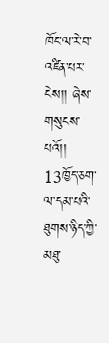ཁོང་ལ་རེ་བ་འཛིན་པར་ངེས།། ཞེས་གསུངས་པའོ།། 13ཁྱོད་ཅག་ལ་དམ་པའི་ཐུགས་ཉིད་ཀྱི་མཐུ་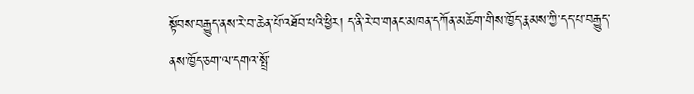སྟོབས་བརྒྱུད་ནས་རེ་བ་ཆེན་པོ་འཐོབ་པའི་ཕྱིར། ད་ནི་རེ་བ་གནང་མཁན་དཀོན་མཆོག་གིས་ཁྱོད་རྣམས་ཀྱི་དད་པ་བརྒྱུད་ནས་ཁྱོད་ཅག་ལ་དགའ་སྤྲོ་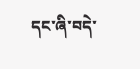དང་ཞི་བདེ་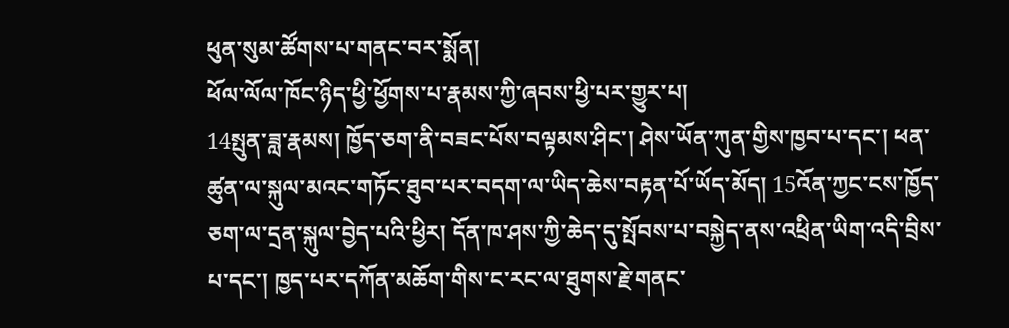ཕུན་སུམ་ཚོགས་པ་གནང་བར་སྨོན།
ཕོལ་ལོལ་ཁོང་ཉིད་ཕྱི་ཕྱོགས་པ་རྣམས་ཀྱི་ཞབས་ཕྱི་པར་གྱུར་པ།
14སྤུན་ཟླ་རྣམས། ཁྱོད་ཅག་ནི་བཟང་པོས་བལྟམས་ཤིང་། ཤེས་ཡོན་ཀུན་གྱིས་ཁྱབ་པ་དང་། ཕན་ཚུན་ལ་སྐུལ་མའང་གཏོང་ཐུབ་པར་བདག་ལ་ཡིད་ཆེས་བརྟན་པོ་ཡོད་མོད། 15འོན་ཀྱང་ངས་ཁྱོད་ཅག་ལ་དྲན་སྐུལ་བྱེད་པའི་ཕྱིར། དོན་ཁ་ཤས་ཀྱི་ཆེད་དུ་སྤོབས་པ་བསྐྱེད་ནས་འཕྲིན་ཡིག་འདི་བྲིས་པ་དང་། ཁྱད་པར་དཀོན་མཆོག་གིས་ང་རང་ལ་ཐུགས་རྗེ་གནང་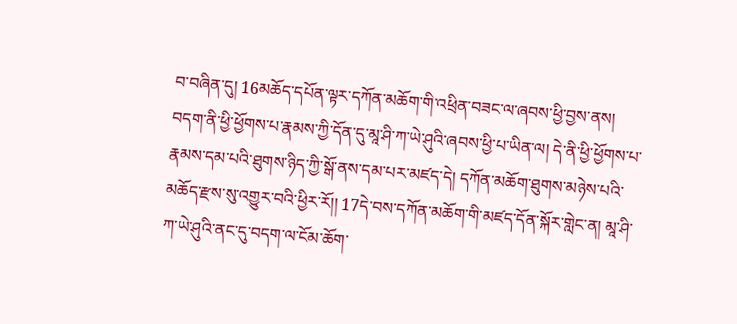བ་བཞིན་དུ། 16མཆོད་དཔོན་ལྟར་དཀོན་མཆོག་གི་འཕྲིན་བཟང་ལ་ཞབས་ཕྱི་བྱས་ནས། བདག་ནི་ཕྱི་ཕྱོགས་པ་རྣམས་ཀྱི་དོན་དུ་མཱ་ཤི་ཀ་ཡེ་ཤུའི་ཞབས་ཕྱི་པ་ཡིན་ལ། དེ་ནི་ཕྱི་ཕྱོགས་པ་རྣམས་དམ་པའི་ཐུགས་ཉིད་ཀྱི་སྒོ་ནས་དམ་པར་མཛད་དེ། དཀོན་མཆོག་ཐུགས་མཉེས་པའི་མཆོད་རྫས་སུ་འགྱུར་བའི་ཕྱིར་རོ།། 17དེ་བས་དཀོན་མཆོག་གི་མཛད་དོན་སྐོར་གླེང་ན། མཱ་ཤི་ཀ་ཡེ་ཤུའི་ནང་དུ་བདག་ལ་ངོམ་ཆོག་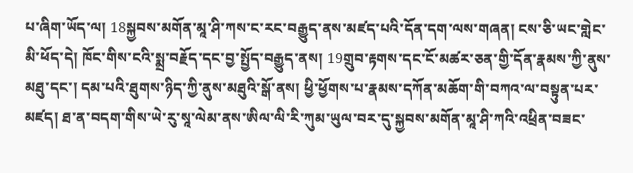པ་ཞིག་ཡོད་ལ། 18སྐྱབས་མགོན་མཱ་ཤི་ཀས་ང་རང་བརྒྱུད་ནས་མཛད་པའི་དོན་དག་ལས་གཞན། ངས་ཅི་ཡང་གླེང་མི་ཕོད་དེ། ཁོང་གིས་ངའི་སྨྲ་བརྗོད་དང་བྱ་སྤྱོད་བརྒྱུད་ནས། 19གྲུབ་རྟགས་དང་ངོ་མཚར་ཅན་གྱི་དོན་རྣམས་ཀྱི་ནུས་མཐུ་དང་། དམ་པའི་ཐུགས་ཉིད་ཀྱི་ནུས་མཐུའི་སྒོ་ནས། ཕྱི་ཕྱོགས་པ་རྣམས་དཀོན་མཆོག་གི་བཀའ་ལ་བསྟུན་པར་མཛད། ཐ་ན་བདག་གིས་ཡེ་རུ་སཱ་ལེམ་ནས་ཨིལ་ལི་རི་ཀུམ་ཡུལ་བར་དུ་སྐྱབས་མགོན་མཱ་ཤི་ཀའི་འཕྲིན་བཟང་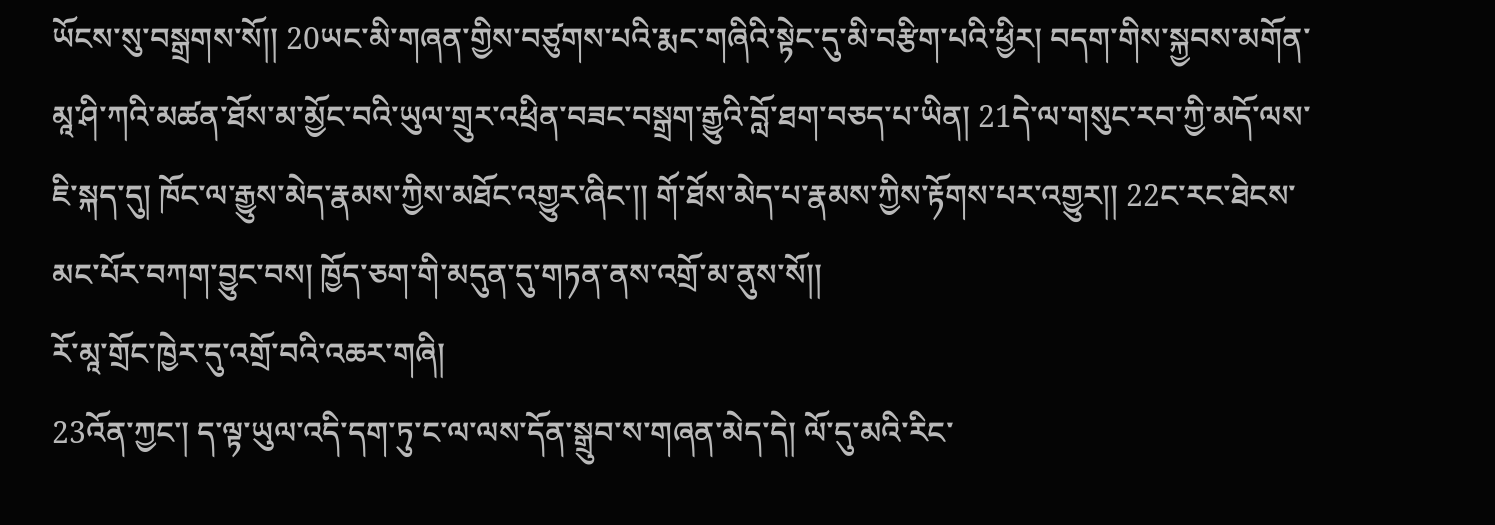ཡོངས་སུ་བསྒྲགས་སོ།། 20ཡང་མི་གཞན་གྱིས་བཙུགས་པའི་རྨང་གཞིའི་སྟེང་དུ་མི་བརྩིག་པའི་ཕྱིར། བདག་གིས་སྐྱབས་མགོན་མཱ་ཤི་ཀའི་མཚན་ཐོས་མ་མྱོང་བའི་ཡུལ་གྲུར་འཕྲིན་བཟང་བསྒྲག་རྒྱུའི་བློ་ཐག་བཅད་པ་ཡིན། 21དེ་ལ་གསུང་རབ་ཀྱི་མདོ་ལས་ཇི་སྐད་དུ། ཁོང་ལ་རྒྱུས་མེད་རྣམས་ཀྱིས་མཐོང་འགྱུར་ཞིང་།། གོ་ཐོས་མེད་པ་རྣམས་ཀྱིས་རྟོགས་པར་འགྱུར།། 22ང་རང་ཐེངས་མང་པོར་བཀག་བྱུང་བས། ཁྱོད་ཅག་གི་མདུན་དུ་གཏན་ནས་འགྲོ་མ་ནུས་སོ།།
རོ་མཱ་གྲོང་ཁྱེར་དུ་འགྲོ་བའི་འཆར་གཞི།
23འོན་ཀྱང་། ད་ལྟ་ཡུལ་འདི་དག་ཏུ་ང་ལ་ལས་དོན་སྒྲུབ་ས་གཞན་མེད་དེ། ལོ་དུ་མའི་རིང་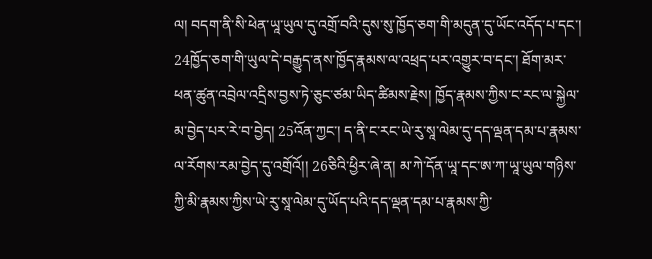ལ། བདག་ནི་སི་ཕེན་ཡཱ་ཡུལ་དུ་འགྲོ་བའི་དུས་སུ་ཁྱོད་ཅག་གི་མདུན་དུ་ཡོང་འདོད་པ་དང་། 24ཁྱོད་ཅག་གི་ཡུལ་དེ་བརྒྱུད་ནས་ཁྱོད་རྣམས་ལ་འཕྲད་པར་འགྱུར་བ་དང་། ཐོག་མར་ཕན་ཚུན་འབྲེལ་འདྲིས་བྱས་ཏེ་ཅུང་ཙམ་ཡིད་ཚིམས་རྗེས། ཁྱོད་རྣམས་ཀྱིས་ང་རང་ལ་སྐྱེལ་མ་བྱེད་པར་རེ་བ་བྱེད། 25འོན་ཀྱང་། ད་ནི་ང་རང་ཡེ་རུ་སཱ་ལེམ་དུ་དད་ལྡན་དམ་པ་རྣམས་ལ་རོགས་རམ་བྱེད་དུ་འགྲོའོ།། 26ཅིའི་ཕྱིར་ཞེ་ན། མ་ཀེ་དོན་ཡཱ་དང་ཨ་ཀ་ཡཱ་ཡུལ་གཉིས་ཀྱི་མི་རྣམས་ཀྱིས་ཡེ་རུ་སཱ་ལེམ་དུ་ཡོད་པའི་དད་ལྡན་དམ་པ་རྣམས་ཀྱི་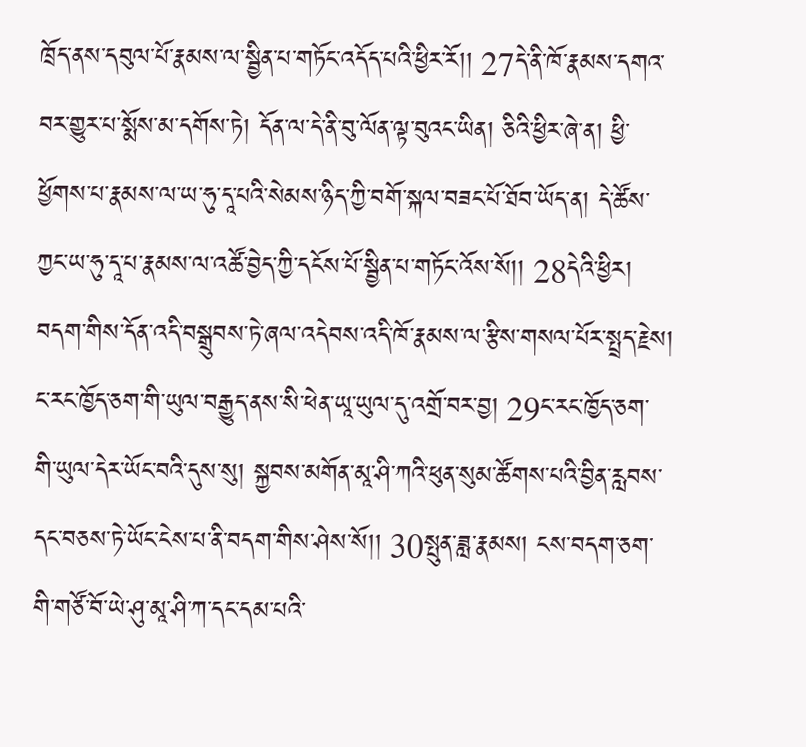ཁྲོད་ནས་དབུལ་པོ་རྣམས་ལ་སྦྱིན་པ་གཏོང་འདོད་པའི་ཕྱིར་རོ།། 27དེ་ནི་ཁོ་རྣམས་དགའ་བར་གྱུར་པ་སྨོས་མ་དགོས་ཏེ། དོན་ལ་དེ་ནི་བུ་ལོན་ལྟ་བུའང་ཡིན། ཅིའི་ཕྱིར་ཞེ་ན། ཕྱི་ཕྱོགས་པ་རྣམས་ལ་ཡ་ཧུ་དཱ་པའི་སེམས་ཉིད་ཀྱི་བགོ་སྐལ་བཟང་པོ་ཐོབ་ཡོད་ན། དེ་ཚོས་ཀྱང་ཡ་ཧུ་དཱ་པ་རྣམས་ལ་འཚོ་བྱེད་ཀྱི་དངོས་པོ་སྦྱིན་པ་གཏོང་འོས་སོ།། 28དེའི་ཕྱིར། བདག་གིས་དོན་འདི་བསྒྲུབས་ཏེ་ཞལ་འདེབས་འདི་ཁོ་རྣམས་ལ་རྩིས་གསལ་པོར་སྤྲད་རྗེས། ང་རང་ཁྱོད་ཅག་གི་ཡུལ་བརྒྱུད་ནས་སི་ཕེན་ཡཱ་ཡུལ་དུ་འགྲོ་བར་བྱ། 29ང་རང་ཁྱོད་ཅག་གི་ཡུལ་དེར་ཡོང་བའི་དུས་སུ། སྐྱབས་མགོན་མཱ་ཤི་ཀའི་ཕུན་སུམ་ཚོགས་པའི་བྱིན་རླབས་དང་བཅས་ཏེ་ཡོང་ངེས་པ་ནི་བདག་གིས་ཤེས་སོ།། 30སྤུན་ཟླ་རྣམས། ངས་བདག་ཅག་གི་གཙོ་བོ་ཡེ་ཤུ་མཱ་ཤི་ཀ་དང་དམ་པའི་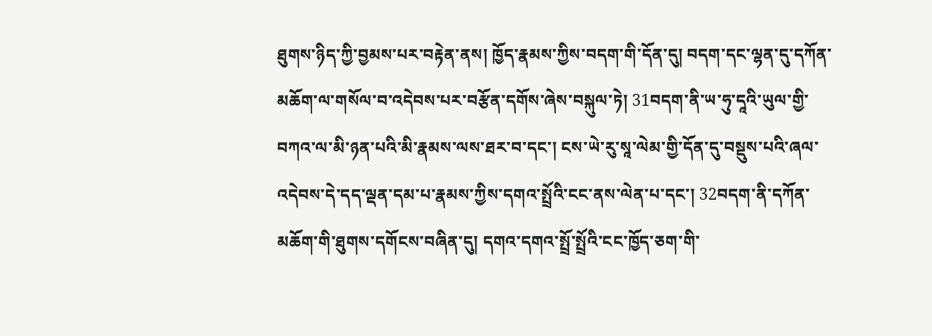ཐུགས་ཉིད་ཀྱི་བྱམས་པར་བརྟེན་ནས། ཁྱོད་རྣམས་ཀྱིས་བདག་གི་དོན་དུ། བདག་དང་ལྷན་དུ་དཀོན་མཆོག་ལ་གསོལ་བ་འདེབས་པར་བརྩོན་དགོས་ཞེས་བསྐུལ་ཏེ། 31བདག་ནི་ཡ་ཧུ་དཱའི་ཡུལ་གྱི་བཀའ་ལ་མི་ཉན་པའི་མི་རྣམས་ལས་ཐར་བ་དང་། ངས་ཡེ་རུ་སཱ་ལེམ་གྱི་དོན་དུ་བསྡུས་པའི་ཞལ་འདེབས་དེ་དད་ལྡན་དམ་པ་རྣམས་ཀྱིས་དགའ་སྤྲོའི་ངང་ནས་ལེན་པ་དང་། 32བདག་ནི་དཀོན་མཆོག་གི་ཐུགས་དགོངས་བཞིན་དུ། དགའ་དགའ་སྤྲོ་སྤྲོའི་ངང་ཁྱོད་ཅག་གི་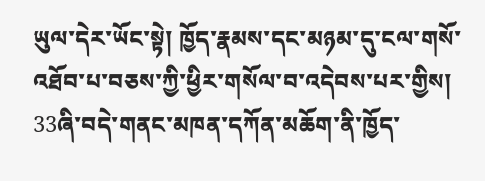ཡུལ་དེར་ཡོང་སྟེ། ཁྱོད་རྣམས་དང་མཉམ་དུ་ངལ་གསོ་འཐོབ་པ་བཅས་ཀྱི་ཕྱིར་གསོལ་བ་འདེབས་པར་གྱིས། 33ཞི་བདེ་གནང་མཁན་དཀོན་མཆོག་ནི་ཁྱོད་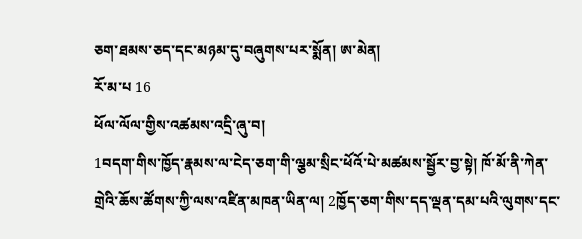ཅག་ཐམས་ཅད་དང་མཉམ་དུ་བཞུགས་པར་སྨོན། ཨ་མེན།
རོ་མ་པ 16
ཕོལ་ལོལ་གྱིས་འཚམས་འདྲི་ཞུ་བ།
1བདག་གིས་ཁྱོད་རྣམས་ལ་ངེད་ཅག་གི་ལྕམ་སྲིང་ཕོའོ་པེ་མཚམས་སྦྱོར་བྱ་སྟེ། ཁོ་མོ་ནི་ཀེན་གྲེའི་ཆོས་ཚོགས་ཀྱི་ལས་འཛིན་མཁན་ཡིན་ལ། 2ཁྱོད་ཅག་གིས་དད་ལྡན་དམ་པའི་ལུགས་དང་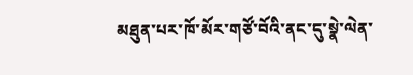མཐུན་པར་ཁོ་མོར་གཙོ་བོའི་ནང་དུ་སྣེ་ལེན་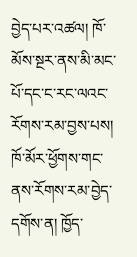བྱེད་པར་འཚལ། ཁོ་མོས་སྔར་ནས་མི་མང་པོ་དང་ང་རང་ལའང་རོགས་རམ་བྱས་པས། ཁོ་མོར་ཕྱོགས་གང་ནས་རོགས་རམ་བྱེད་དགོས་ན། ཁྱོད་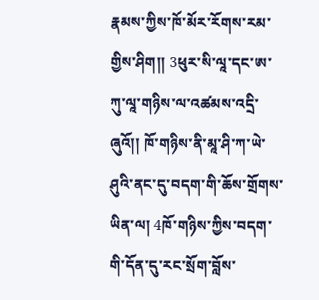རྣམས་ཀྱིས་ཁོ་མོར་རོགས་རམ་གྱིས་ཤིག།། 3ཕུར་སི་ལཱ་དང་ཨ་ཀུ་ལཱ་གཉིས་ལ་འཚམས་འདྲི་ཞུའོ།། ཁོ་གཉིས་ནི་མཱ་ཤི་ཀ་ཡེ་ཤུའི་ནང་དུ་བདག་གི་ཆོས་གྲོགས་ཡིན་ལ། 4ཁོ་གཉིས་ཀྱིས་བདག་གི་དོན་དུ་རང་སྲོག་བློས་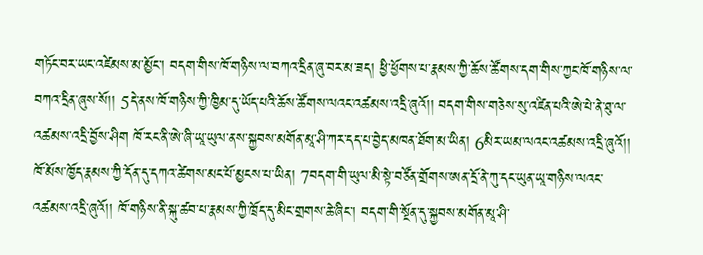གཏོང་བར་ཡང་འཛེམས་མ་མྱོང་། བདག་གིས་ཁོ་གཉིས་ལ་བཀའ་དྲིན་ཞུ་བར་མ་ཟད། ཕྱི་ཕྱོགས་པ་རྣམས་ཀྱི་ཆོས་ཚོགས་དག་གིས་ཀྱང་ཁོ་གཉིས་ལ་བཀའ་དྲིན་ཞུས་སོ།། 5དེ་ནས་ཁོ་གཉིས་ཀྱི་ཁྱིམ་དུ་ཡོད་པའི་ཆོས་ཚོགས་ལའང་འཚམས་འདྲི་ཞུའོ།། བདག་གིས་གཅེས་སུ་འཛིན་པའི་ཨེ་པེ་ནེ་ཐུ་ལ་འཚམས་འདྲི་བྱོས་ཤིག ཁོ་རང་ནི་ཨེ་ཞི་ཡཱ་ཡུལ་ནས་སྐྱབས་མགོན་མཱ་ཤི་ཀར་དད་པ་བྱེད་མཁན་ཐོག་མ་ཡིན། 6མིར་ཡམ་ལའང་འཚམས་འདྲི་ཞུའོ།། ཁོ་མོས་ཁྱོད་རྣམས་ཀྱི་དོན་དུ་དཀའ་ཚེགས་མང་པོ་མྱངས་པ་ཡིན། 7བདག་གི་ཡུལ་མི་སྟེ་བཙོན་གྲོགས་ཨན་དྲོ་ནེ་ཀུ་དང་ཡུན་ཡཱ་གཉིས་ལའང་འཚམས་འདྲི་ཞུའོ།། ཁོ་གཉིས་ནི་སྐུ་ཚབ་པ་རྣམས་ཀྱི་ཁྲོད་དུ་མིང་གྲགས་ཆེ་ཞིང་། བདག་གི་སྔོན་དུ་སྐྱབས་མགོན་མཱ་ཤི་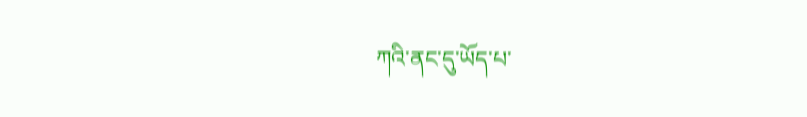ཀའི་ནང་དུ་ཡོད་པ་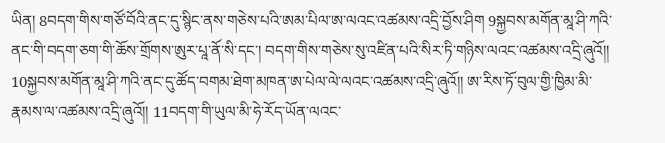ཡིན། 8བདག་གིས་གཙོ་བོའི་ནང་དུ་སྙིང་ནས་གཅེས་པའི་ཨམ་པིལ་ཨ་ལའང་འཚམས་འདྲི་བྱོས་ཤིག 9སྐྱབས་མགོན་མཱ་ཤི་ཀའི་ནང་གི་བདག་ཅག་གི་ཆོས་གྲོགས་ཨུར་པཱ་ནོ་སི་དང་། བདག་གིས་གཅེས་སུ་འཛིན་པའི་སིར་ཏི་གཉིས་ལའང་འཚམས་འདྲི་ཞུའོ།། 10སྐྱབས་མགོན་མཱ་ཤི་ཀའི་ནང་དུ་ཚོད་བགམ་ཐེག་མཁན་ཨ་པེལ་ལེ་ལའང་འཚམས་འདྲི་ཞུའོ།། ཨ་རིས་ཏོ་བུལ་གྱི་ཁྱིམ་མི་རྣམས་ལ་འཚམས་འདྲི་ཞུའོ།། 11བདག་གི་ཡུལ་མི་ཧེ་རོད་ཡོན་ལའང་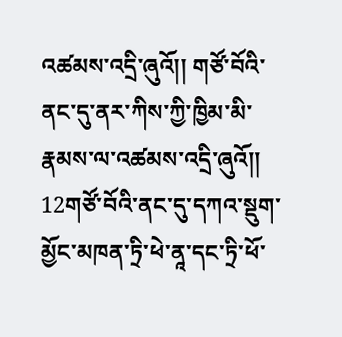འཚམས་འདྲི་ཞུའོ།། གཙོ་བོའི་ནང་དུ་ནར་ཀིས་ཀྱི་ཁྱིམ་མི་རྣམས་ལ་འཚམས་འདྲི་ཞུའོ།། 12གཙོ་བོའི་ནང་དུ་དཀའ་སྡུག་མྱོང་མཁན་ཏྲི་ཕེ་ནཱ་དང་ཏྲི་ཕོ་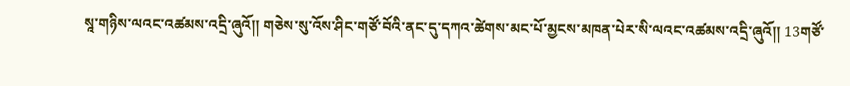སཱ་གཉིས་ལའང་འཚམས་འདྲི་ཞུའོ།། གཅེས་སུ་འོས་ཤིང་གཙོ་བོའི་ནང་དུ་དཀའ་ཚེགས་མང་པོ་མྱངས་མཁན་པེར་སི་ལའང་འཚམས་འདྲི་ཞུའོ།། 13གཙོ་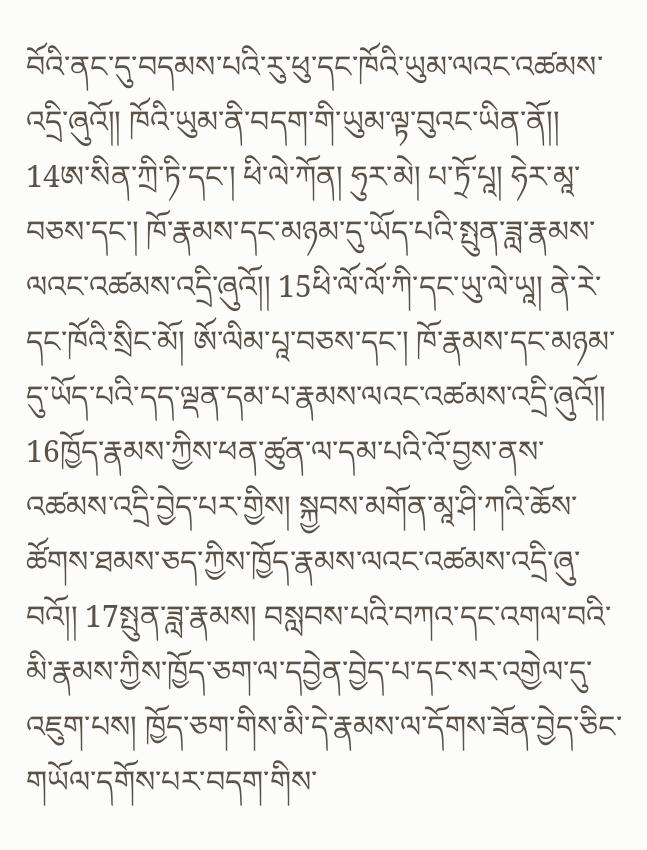བོའི་ནང་དུ་བདམས་པའི་རུ་ཕུ་དང་ཁོའི་ཡུམ་ལའང་འཚམས་འདྲི་ཞུའོ།། ཁོའི་ཡུམ་ནི་བདག་གི་ཡུམ་ལྟ་བུའང་ཡིན་ནོ།། 14ཨ་སིན་ཀྲི་ཏི་དང་། ཕི་ལེ་ཀོན། ཧུར་མེ། པ་ཏྲོ་པཱ། ཧེར་མཱ་བཅས་དང་། ཁོ་རྣམས་དང་མཉམ་དུ་ཡོད་པའི་སྤུན་ཟླ་རྣམས་ལའང་འཚམས་འདྲི་ཞུའོ།། 15ཕི་ལོ་ལོ་ཀི་དང་ཡུ་ལེ་ཡཱ། ནེ་རེ་དང་ཁོའི་སྲིང་མོ། ཨོ་ལིམ་པཱ་བཅས་དང་། ཁོ་རྣམས་དང་མཉམ་དུ་ཡོད་པའི་དད་ལྡན་དམ་པ་རྣམས་ལའང་འཚམས་འདྲི་ཞུའོ།། 16ཁྱོད་རྣམས་ཀྱིས་ཕན་ཚུན་ལ་དམ་པའི་འོ་བྱས་ནས་འཚམས་འདྲི་བྱེད་པར་གྱིས། སྐྱབས་མགོན་མཱ་ཤི་ཀའི་ཆོས་ཚོགས་ཐམས་ཅད་ཀྱིས་ཁྱོད་རྣམས་ལའང་འཚམས་འདྲི་ཞུ་བའོ།། 17སྤུན་ཟླ་རྣམས། བསླབས་པའི་བཀའ་དང་འགལ་བའི་མི་རྣམས་ཀྱིས་ཁྱོད་ཅག་ལ་དབྱེན་བྱེད་པ་དང་སར་འགྱེལ་དུ་འཇུག་པས། ཁྱོད་ཅག་གིས་མི་དེ་རྣམས་ལ་དོགས་ཟོན་བྱེད་ཅིང་གཡོལ་དགོས་པར་བདག་གིས་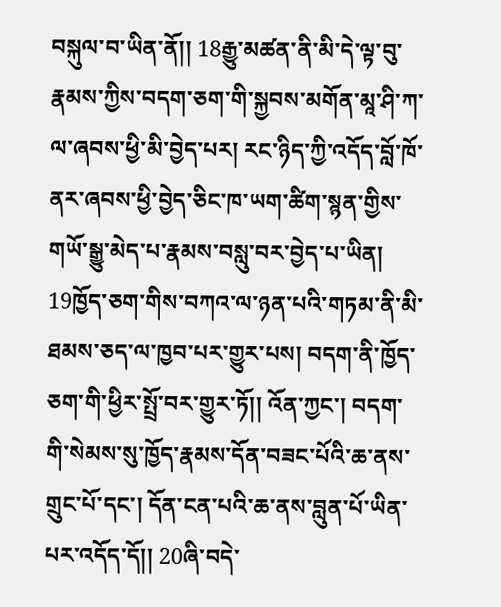བསྐུལ་བ་ཡིན་ནོ།། 18རྒྱུ་མཚན་ནི་མི་དེ་ལྟ་བུ་རྣམས་ཀྱིས་བདག་ཅག་གི་སྐྱབས་མགོན་མཱ་ཤི་ཀ་ལ་ཞབས་ཕྱི་མི་བྱེད་པར། རང་ཉིད་ཀྱི་འདོད་བློ་ཁོ་ནར་ཞབས་ཕྱི་བྱེད་ཅིང་ཁ་ཡག་ཚིག་སྙན་གྱིས་གཡོ་སྒྱུ་མེད་པ་རྣམས་བསླུ་བར་བྱེད་པ་ཡིན། 19ཁྱོད་ཅག་གིས་བཀའ་ལ་ཉན་པའི་གཏམ་ནི་མི་ཐམས་ཅད་ལ་ཁྱབ་པར་གྱུར་པས། བདག་ནི་ཁྱོད་ཅག་གི་ཕྱིར་སྤྲོ་བར་གྱུར་ཏོ།། འོན་ཀྱང་། བདག་གི་སེམས་སུ་ཁྱོད་རྣམས་དོན་བཟང་པོའི་ཆ་ནས་གྲུང་པོ་དང་། དོན་ངན་པའི་ཆ་ནས་བླུན་པོ་ཡིན་པར་འདོད་དོ།། 20ཞི་བདེ་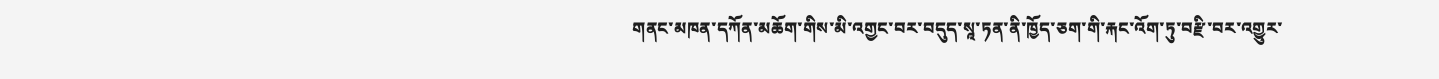གནང་མཁན་དཀོན་མཆོག་གིས་མི་འགྱང་བར་བདུད་སཱ་ཏན་ནི་ཁྱོད་ཅག་གི་རྐང་འོག་ཏུ་བརྫི་བར་འགྱུར་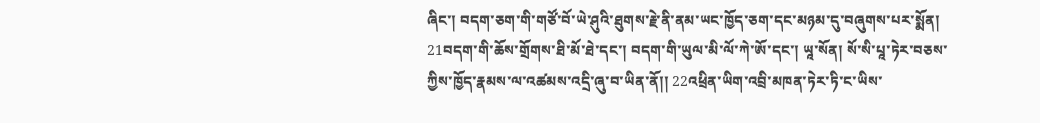ཞིང་། བདག་ཅག་གི་གཙོ་བོ་ཡེ་ཤུའི་ཐུགས་རྗེ་ནི་ནམ་ཡང་ཁྱོད་ཅག་དང་མཉམ་དུ་བཞུགས་པར་སྨོན། 21བདག་གི་ཆོས་གྲོགས་ཐི་མོ་ཐེ་དང་། བདག་གི་ཡུལ་མི་ལོ་ཀེ་ཨོ་དང་། ཡཱ་སོན། སོ་སི་པཱ་ཏེར་བཅས་ཀྱིས་ཁྱོད་རྣམས་ལ་འཚམས་འདྲི་ཞུ་བ་ཡིན་ནོ།། 22འཕྲིན་ཡིག་འབྲི་མཁན་ཏེར་ཏི་ང་ཡིས་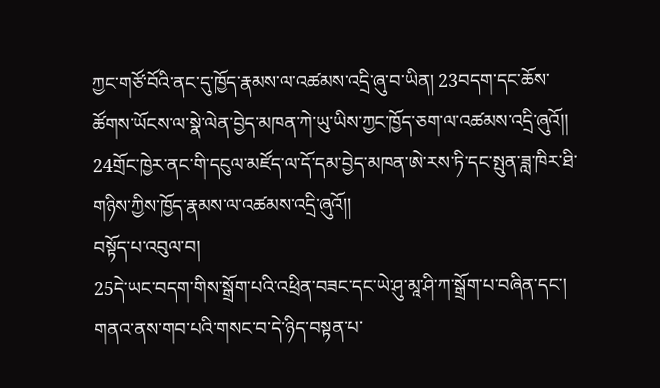ཀྱང་གཙོ་བོའི་ནང་དུ་ཁྱོད་རྣམས་ལ་འཚམས་འདྲི་ཞུ་བ་ཡིན། 23བདག་དང་ཆོས་ཚོགས་ཡོངས་ལ་སྣེ་ལེན་བྱེད་མཁན་ཀེ་ཡུ་ཡིས་ཀྱང་ཁྱོད་ཅག་ལ་འཚམས་འདྲི་ཞུའོ།། 24གྲོང་ཁྱེར་ནང་གི་དངུལ་མཛོད་ལ་དོ་དམ་བྱེད་མཁན་ཨེ་རས་ཏི་དང་སྤུན་ཟླ་ཁིར་ཐི་གཉིས་ཀྱིས་ཁྱོད་རྣམས་ལ་འཚམས་འདྲི་ཞུའོ།།
བསྟོད་པ་འབུལ་བ།
25དེ་ཡང་བདག་གིས་སྒྲོག་པའི་འཕྲིན་བཟང་དང་ཡེ་ཤུ་མཱ་ཤི་ཀ་སྒྲོག་པ་བཞིན་དང་། གནའ་ནས་གབ་པའི་གསང་བ་དེ་ཉིད་བསྟན་པ་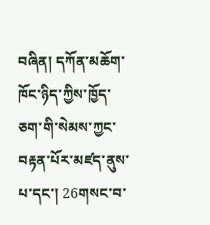བཞིན། དཀོན་མཆོག་ཁོང་ཉིད་ཀྱིས་ཁྱོད་ཅག་གི་སེམས་ཀྱང་བརྟན་པོར་མཛད་ནུས་པ་དང་། 26གསང་བ་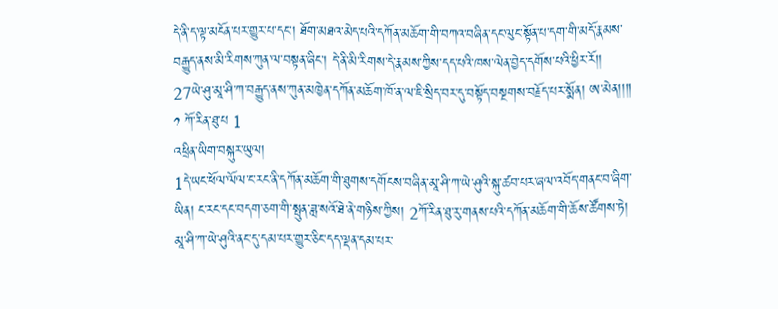དེ་ནི་ད་ལྟ་མངོན་པར་གྱུར་པ་དང་། ཐོག་མཐའ་མེད་པའི་དཀོན་མཆོག་གི་བཀའ་བཞིན་དང་ལུང་སྟོན་པ་དག་གི་མདོ་རྣམས་བརྒྱུད་ནས་མི་རིགས་ཀུན་ལ་བསྟན་ཞིང་། དེ་ནི་མི་རིགས་དེ་རྣམས་ཀྱིས་དད་པའི་ཁས་ལེན་བྱེད་དགོས་པའི་ཕྱིར་རོ།། 27ཡེ་ཤུ་མཱ་ཤི་ཀ་བརྒྱུད་ནས་ཀུན་མཁྱེན་དཀོན་མཆོག་ཁོ་ན་ལ་ཇི་སྲིད་བར་དུ་བསྟོད་བསྔགས་བརྗོད་པར་སྨོན། ཨ་མེན།།༎
༡ ཀོ་རིན་ཐུ་པ 1
འཕྲིན་ཡིག་བསྐུར་ཡུལ།
1དེ་ཡང་ཕོལ་ལོལ་ང་རང་ནི་དཀོན་མཆོག་གི་ཐུགས་དགོངས་བཞིན་མཱ་ཤི་ཀ་ཡེ་ཤུའི་སྐུ་ཚབ་པར་ཞལ་འབོད་གནང་བ་ཞིག་ཡིན། ང་རང་དང་བདག་ཅག་གི་སྤུན་ཟླ་སའོ་ཐེ་ནེ་གཉིས་ཀྱིས། 2ཀོ་རིན་ཐུ་རུ་གནས་པའི་དཀོན་མཆོག་གི་ཆོས་ཚོགས་ཏེ། མཱ་ཤི་ཀ་ཡེ་ཤུའི་ནང་དུ་དམ་པར་གྱུར་ཅིང་དད་ལྡན་དམ་པར་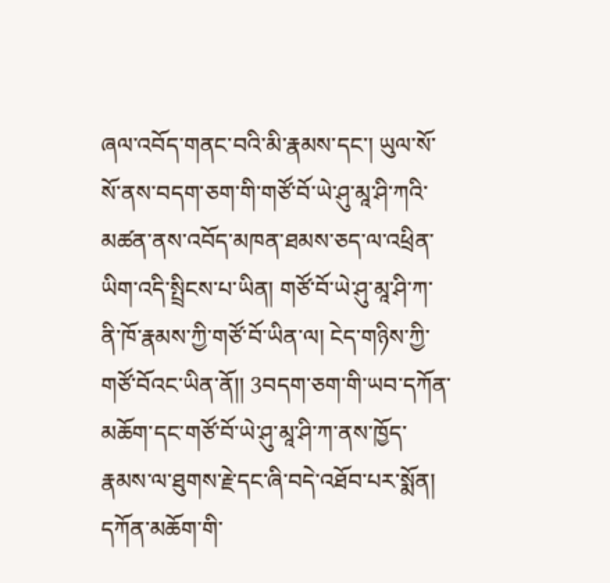ཞལ་འབོད་གནང་བའི་མི་རྣམས་དང་། ཡུལ་སོ་སོ་ནས་བདག་ཅག་གི་གཙོ་བོ་ཡེ་ཤུ་མཱ་ཤི་ཀའི་མཚན་ནས་འབོད་མཁན་ཐམས་ཅད་ལ་འཕྲིན་ཡིག་འདི་སྤྲིངས་པ་ཡིན། གཙོ་བོ་ཡེ་ཤུ་མཱ་ཤི་ཀ་ནི་ཁོ་རྣམས་ཀྱི་གཙོ་བོ་ཡིན་ལ། ངེད་གཉིས་ཀྱི་གཙོ་བོའང་ཡིན་ནོ།། 3བདག་ཅག་གི་ཡབ་དཀོན་མཆོག་དང་གཙོ་བོ་ཡེ་ཤུ་མཱ་ཤི་ཀ་ནས་ཁྱོད་རྣམས་ལ་ཐུགས་རྗེ་དང་ཞི་བདེ་འཐོབ་པར་སྨོན།
དཀོན་མཆོག་གི་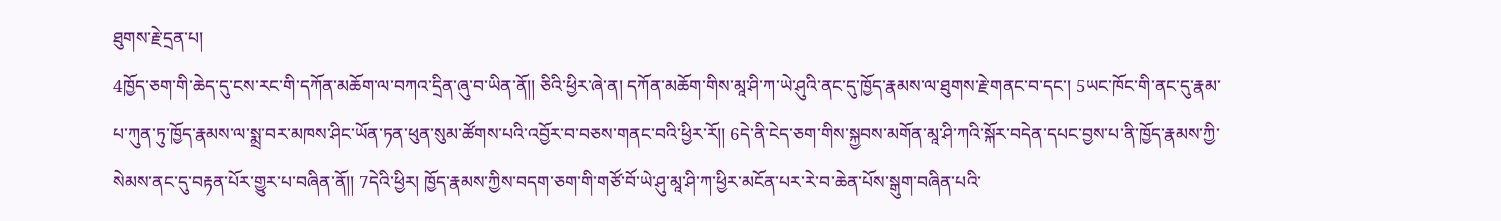ཐུགས་རྗེ་དྲན་པ།
4ཁྱོད་ཅག་གི་ཆེད་དུ་ངས་རང་གི་དཀོན་མཆོག་ལ་བཀའ་དྲིན་ཞུ་བ་ཡིན་ནོ།། ཅིའི་ཕྱིར་ཞེ་ན། དཀོན་མཆོག་གིས་མཱ་ཤི་ཀ་ཡེ་ཤུའི་ནང་དུ་ཁྱོད་རྣམས་ལ་ཐུགས་རྗེ་གནང་བ་དང་། 5ཡང་ཁོང་གི་ནང་དུ་རྣམ་པ་ཀུན་ཏུ་ཁྱོད་རྣམས་ལ་སྨྲ་བར་མཁས་ཤིང་ཡོན་ཏན་ཕུན་སུམ་ཚོགས་པའི་འབྱོར་བ་བཅས་གནང་བའི་ཕྱིར་རོ།། 6དེ་ནི་ངེད་ཅག་གིས་སྐྱབས་མགོན་མཱ་ཤི་ཀའི་སྐོར་བདེན་དཔང་བྱས་པ་ནི་ཁྱོད་རྣམས་ཀྱི་སེམས་ནང་དུ་བརྟན་པོར་གྱུར་པ་བཞིན་ནོ།། 7དེའི་ཕྱིར། ཁྱོད་རྣམས་ཀྱིས་བདག་ཅག་གི་གཙོ་བོ་ཡེ་ཤུ་མཱ་ཤི་ཀ་ཕྱིར་མངོན་པར་རེ་བ་ཆེན་པོས་སྒུག་བཞིན་པའི་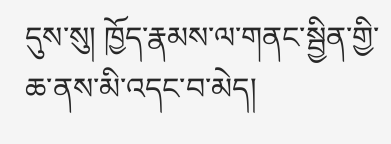དུས་སུ། ཁྱོད་རྣམས་ལ་གནང་སྦྱིན་གྱི་ཆ་ནས་མི་འདང་བ་མེད།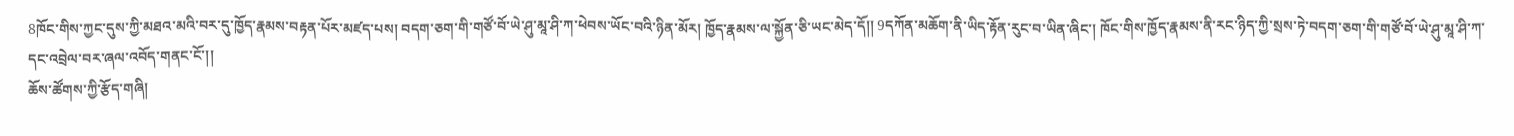8ཁོང་གིས་ཀྱང་དུས་ཀྱི་མཐའ་མའི་བར་དུ་ཁྱོད་རྣམས་བརྟན་པོར་མཛད་པས། བདག་ཅག་གི་གཙོ་བོ་ཡེ་ཤུ་མཱ་ཤི་ཀ་ཕེབས་ཡོང་བའི་ཉིན་མོར། ཁྱོད་རྣམས་ལ་སྐྱོན་ཅི་ཡང་མེད་དོ།། 9དཀོན་མཆོག་ནི་ཡིད་རྟོན་རུང་བ་ཡིན་ཞིང་། ཁོང་གིས་ཁྱོད་རྣམས་ནི་རང་ཉིད་ཀྱི་སྲས་ཏེ་བདག་ཅག་གི་གཙོ་བོ་ཡེ་ཤུ་མཱ་ཤི་ཀ་དང་འབྲེལ་བར་ཞལ་འབོད་གནང་ངོ་།།
ཆོས་ཚོགས་ཀྱི་རྩོད་གཞི།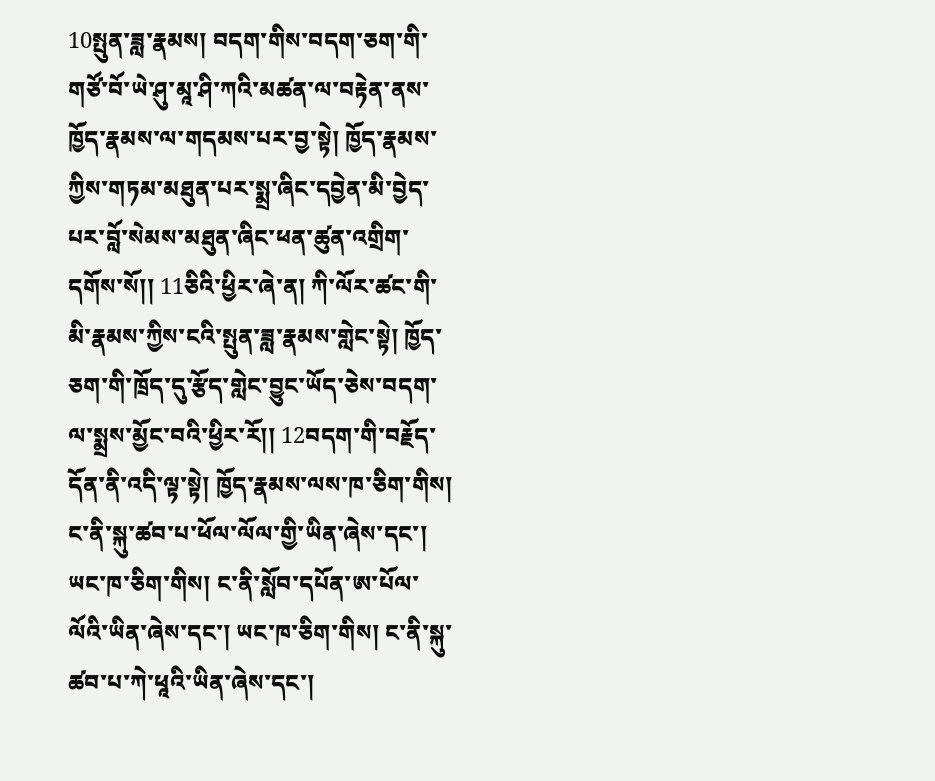10སྤུན་ཟླ་རྣམས། བདག་གིས་བདག་ཅག་གི་གཙོ་བོ་ཡེ་ཤུ་མཱ་ཤི་ཀའི་མཚན་ལ་བརྟེན་ནས་ཁྱོད་རྣམས་ལ་གདམས་པར་བྱ་སྟེ། ཁྱོད་རྣམས་ཀྱིས་གཏམ་མཐུན་པར་སྨྲ་ཞིང་དབྱེན་མི་བྱེད་པར་བློ་སེམས་མཐུན་ཞིང་ཕན་ཚུན་འགྲིག་དགོས་སོ།། 11ཅིའི་ཕྱིར་ཞེ་ན། ཀི་ལོར་ཚང་གི་མི་རྣམས་ཀྱིས་ངའི་སྤུན་ཟླ་རྣམས་གླེང་སྟེ། ཁྱོད་ཅག་གི་ཁྲོད་དུ་རྩོད་གླེང་བྱུང་ཡོད་ཅེས་བདག་ལ་སྨྲས་མྱོང་བའི་ཕྱིར་རོ།། 12བདག་གི་བརྗོད་དོན་ནི་འདི་ལྟ་སྟེ། ཁྱོད་རྣམས་ལས་ཁ་ཅིག་གིས། ང་ནི་སྐུ་ཚབ་པ་ཕོལ་ལོལ་གྱི་ཡིན་ཞེས་དང་། ཡང་ཁ་ཅིག་གིས། ང་ནི་སློབ་དཔོན་ཨ་པོལ་ལོའི་ཡིན་ཞེས་དང་། ཡང་ཁ་ཅིག་གིས། ང་ནི་སྐུ་ཚབ་པ་ཀེ་ཕཱའི་ཡིན་ཞེས་དང་།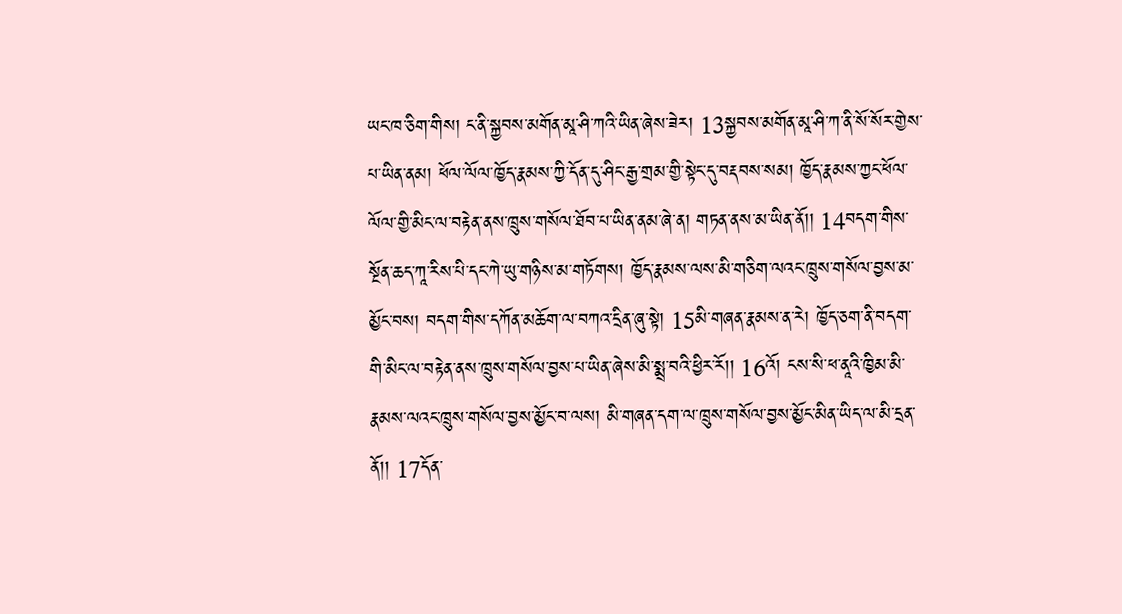ཡང་ཁ་ཅིག་གིས། ང་ནི་སྐྱབས་མགོན་མཱ་ཤི་ཀའི་ཡིན་ཞེས་ཟེར། 13སྐྱབས་མགོན་མཱ་ཤི་ཀ་ནི་སོ་སོར་གྱེས་པ་ཡིན་ནམ། ཕོལ་ལོལ་ཁྱོད་རྣམས་ཀྱི་དོན་དུ་ཤིང་རྒྱ་གྲམ་གྱི་སྟེང་དུ་བརྡབས་སམ། ཁྱོད་རྣམས་ཀྱང་ཕོལ་ལོལ་གྱི་མིང་ལ་བརྟེན་ནས་ཁྲུས་གསོལ་ཐོབ་པ་ཡིན་ནམ་ཞེ་ན། གཏན་ནས་མ་ཡིན་ནོ།། 14བདག་གིས་སྔོན་ཆད་ཀཱ་རིས་པི་དང་ཀེ་ཡུ་གཉིས་མ་གཏོགས། ཁྱོད་རྣམས་ལས་མི་གཅིག་ལའང་ཁྲུས་གསོལ་བྱས་མ་མྱོང་བས། བདག་གིས་དཀོན་མཆོག་ལ་བཀའ་དྲིན་ཞུ་སྟེ། 15མི་གཞན་རྣམས་ན་རེ། ཁྱོད་ཅག་ནི་བདག་གི་མིང་ལ་བརྟེན་ནས་ཁྲུས་གསོལ་བྱས་པ་ཡིན་ཞེས་མི་སྨྲ་བའི་ཕྱིར་རོ།། 16འོ། ངས་སི་ཕ་ནཱའི་ཁྱིམ་མི་རྣམས་ལའང་ཁྲུས་གསོལ་བྱས་མྱོང་བ་ལས། མི་གཞན་དག་ལ་ཁྲུས་གསོལ་བྱས་མྱོང་མིན་ཡིད་ལ་མི་དྲན་ནོ།། 17དོན་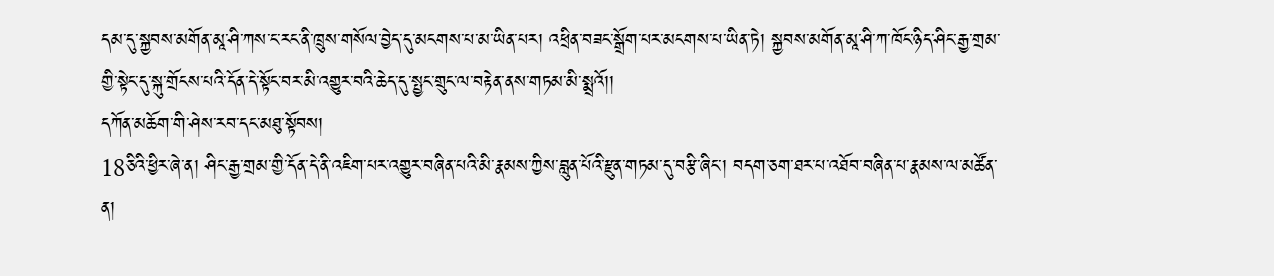དམ་དུ་སྐྱབས་མགོན་མཱ་ཤི་ཀས་ང་རང་ནི་ཁྲུས་གསོལ་བྱེད་དུ་མངགས་པ་མ་ཡིན་པར། འཕྲིན་བཟང་སྒྲོག་པར་མངགས་པ་ཡིན་ཏེ། སྐྱབས་མགོན་མཱ་ཤི་ཀ་ཁོང་ཉིད་ཤིང་རྒྱ་གྲམ་གྱི་སྟེང་དུ་སྐུ་གྲོངས་པའི་དོན་དེ་སྟོང་བར་མི་འགྱུར་བའི་ཆེད་དུ་སྤྱང་གྲུང་ལ་བརྟེན་ནས་གཏམ་མི་སྨྲའོ།།
དཀོན་མཆོག་གི་ཤེས་རབ་དང་མཐུ་སྟོབས།
18ཅིའི་ཕྱིར་ཞེ་ན། ཤིང་རྒྱ་གྲམ་གྱི་དོན་དེ་ནི་འཇིག་པར་འགྱུར་བཞིན་པའི་མི་རྣམས་ཀྱིས་བླུན་པོའི་རྫུན་གཏམ་དུ་བརྩི་ཞིང་། བདག་ཅག་ཐར་པ་འཐོབ་བཞིན་པ་རྣམས་ལ་མཚོན་ན།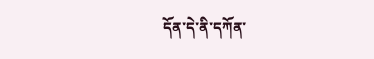དོན་དེ་ནི་དཀོན་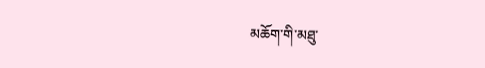མཆོག་གི་མཐུ་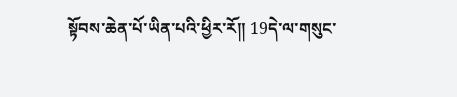སྟོབས་ཆེན་པོ་ཡིན་པའི་ཕྱིར་རོ།། 19དེ་ལ་གསུང་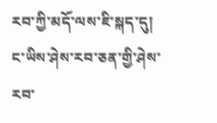རབ་ཀྱི་མདོ་ལས་ཇི་སྐད་དུ། ང་ཡིས་ཤེས་རབ་ཅན་གྱི་ཤེས་རབ་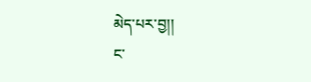མེད་པར་བྱ།།
ང་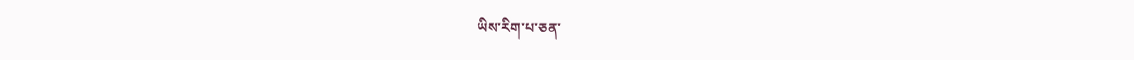ཡིས་རིག་པ་ཅན་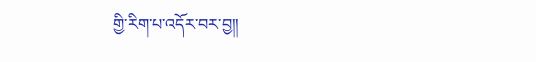གྱི་རིག་པ་འདོར་བར་བྱ།།